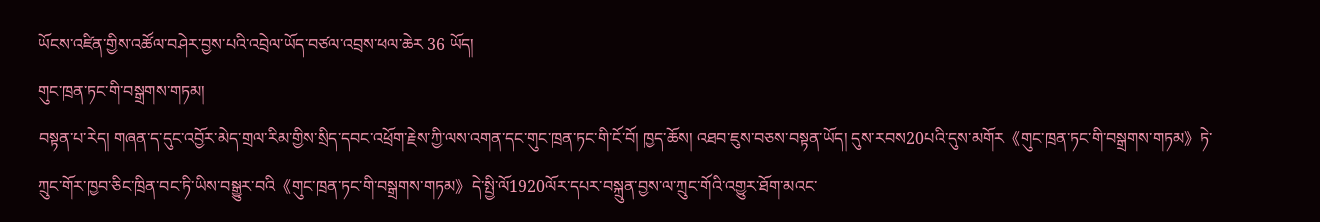ཡོངས་འཛིན་གྱིས་འཚོལ་བཤེར་བྱས་པའི་འབྲེལ་ཡོད་བཙལ་འབྲས་ཕལ་ཆེར 36 ཡོད།
གུང་ཁྲན་ཏང་གི་བསྒྲགས་གཏམ།
བསྟན་པ་རེད། གཞན་ད་དུང་འབྱོར་མེད་གྲལ་རིམ་གྱིས་སྲིད་དབང་འཕྲོག་རྗེས་ཀྱི་ལས་འགན་དང་གུང་ཁྲན་ཏང་གི་ངོ་བོ། ཁྱད་ཆོས། འཐབ་ཇུས་བཅས་བསྟན་ཡོད། དུས་རབས20པའི་དུས་མགོར《གུང་ཁྲན་ཏང་གི་བསྒྲགས་གཏམ》ཏེ་ཀྲུང་གོར་ཁྱབ་ཅིང་ཁྲིན་བང་ཏི་ཡིས་བསྒྱུར་བའི《གུང་ཁྲན་ཏང་གི་བསྒྲགས་གཏམ》དེ་སྤྱི་ལོ1920ལོར་དཔར་བསྐྲུན་བྱས་ལ་ཀྲུང་གོའི་འགྱུར་ཐོག་མའང་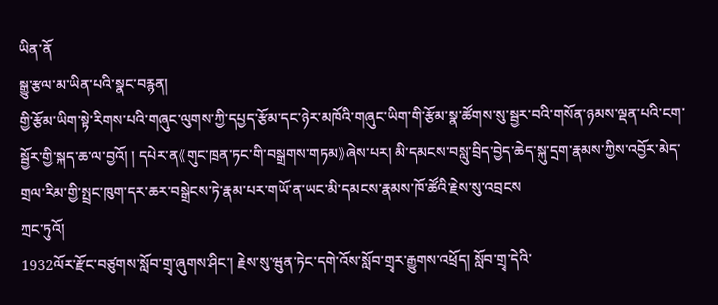ཡིན་ནོ
སྒྱུ་རྩལ་མ་ཡིན་པའི་སྣང་བརྙན།
གྱི་རྩོམ་ཡིག་སྟེ་རིགས་པའི་གཞུང་ལུགས་ཀྱི་དཔྱད་རྩོམ་དང་ཉེར་མཁོའི་གཞུང་ཡིག་གི་རྩོམ་སྣ་ཚོགས་སུ་སྦྱར་བའི་གསོན་ཉམས་ལྡན་པའི་ངག་སྦྱོར་གྱི་སྐད་ཆ་ལ་བྱའོ། ། དཔེར་ན《གུང་ཁྲན་ཏང་གི་བསྒྲགས་གཏམ》ཞེས་པར། མི་དམངས་བསླུ་བྲིད་བྱེད་ཆེད་སྐུ་དྲག་རྣམས་ཀྱིས་འབྱོར་མེད་གྲལ་རིམ་གྱི་སྤྲང་ཁུག་དར་ཆར་བསྒྲེངས་ཏེ་རྣམ་པར་གཡོ་ན་ཡང་མི་དམངས་རྣམས་ཁོ་ཚོའི་རྗེས་སུ་འབྲངས
ཀྲང་ཏུའོ།
1932ལོར་རྫོང་བཙུགས་སློབ་གྲྭ་ཞུགས་ཤིང་། རྗེས་སུ་ཝུན་ཏེང་དགེ་འོས་སློབ་གྲྭར་རྒྱུགས་འཕྲོད། སློབ་གྲྭ་དེའི་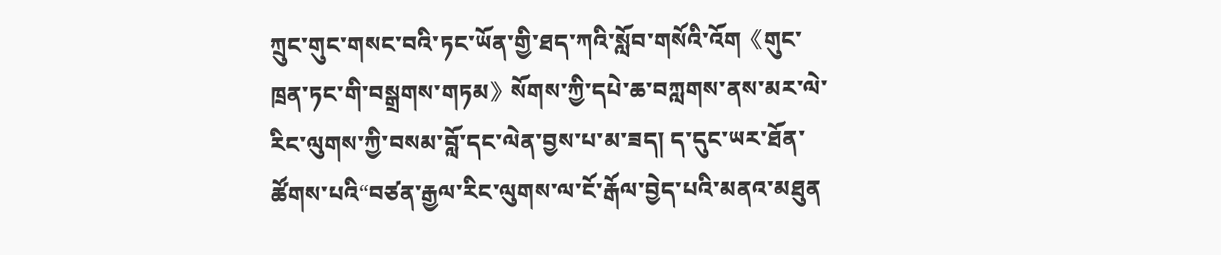ཀྲུང་གུང་གསང་བའི་ཏང་ཡོན་གྱི་ཐད་ཀའི་སློབ་གསོའི་འོག《གུང་ཁྲན་ཏང་གི་བསྒྲགས་གཏམ》སོགས་ཀྱི་དཔེ་ཆ་བཀླགས་ནས་མར་ལེ་རིང་ལུགས་ཀྱི་བསམ་བློ་དང་ལེན་བྱས་པ་མ་ཟད། ད་དུང་ཡར་ཐོན་ཚོགས་པའི“བཙན་རྒྱལ་རིང་ལུགས་ལ་ངོ་རྒོལ་བྱེད་པའི་མནའ་མཐུན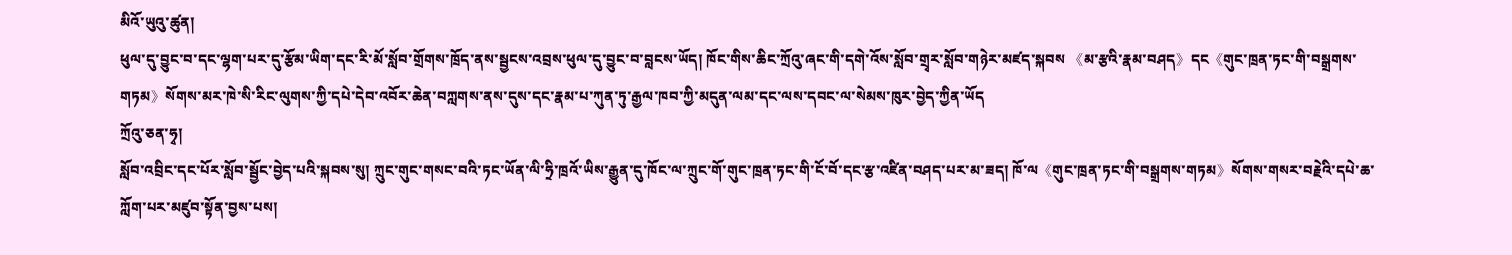མིའོ་ཡུའུ་ཚུན།
ཕུལ་དུ་བྱུང་བ་དང་ལྷག་པར་དུ་རྩོམ་ཡིག་དང་རི་མོ་སློབ་གྲོགས་ཁྲོད་ནས་སྦྱངས་འབྲས་ཕུལ་དུ་བྱུང་བ་བླངས་ཡོད། ཁོང་གིས་ཆིང་ཀྲོའུ་ཞང་གི་དགེ་འོས་སློབ་གྲྭར་སློབ་གཉེར་མཛད་སྐབས 《མ་རྩའི་རྣམ་བཤད》དང《གུང་ཁྲན་ཏང་གི་བསྒྲགས་གཏམ》སོགས་མར་ཁེ་སི་རིང་ལུགས་ཀྱི་དཔེ་དེབ་འབོར་ཆེན་བཀླགས་ནས་དུས་དང་རྣམ་པ་ཀུན་ཏུ་རྒྱལ་ཁབ་ཀྱི་མདུན་ལམ་དང་ལས་དབང་ལ་སེམས་ཁུར་བྱེད་ཀྱིན་ཡོད
ཀྲོའུ་ཅན་ཧྭ།
སློབ་འབྲིང་དང་པོར་སློབ་སྦྱོང་བྱེད་པའི་སྐབས་སུ། ཀྲུང་གུང་གསང་བའི་ཏང་ཡོན་ལི་ཧྲི་ཁྲའོ་ཡིས་རྒྱུན་དུ་ཁོང་ལ་ཀྲུང་གོ་གུང་ཁྲན་ཏང་གི་ངོ་བོ་དང་རྩ་འཛིན་བཤད་པར་མ་ཟད། ཁོ་ལ《གུང་ཁྲན་ཏང་གི་བསྒྲགས་གཏམ》སོགས་གསར་བརྗེའི་དཔེ་ཆ་ཀློག་པར་མཛུབ་སྟོན་བྱས་པས།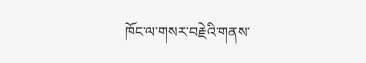ཁོང་ལ་གསར་བརྗེའི་གནས་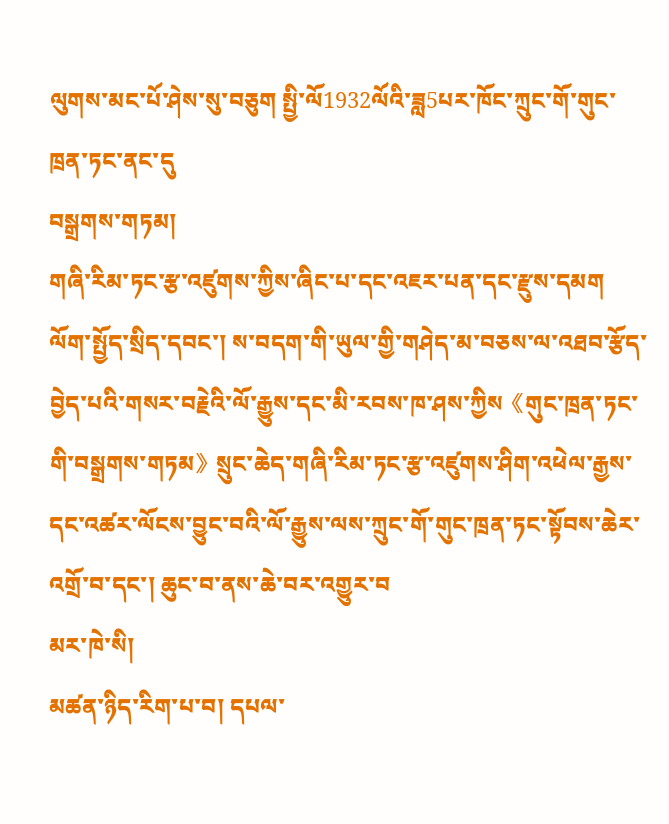ལུགས་མང་པོ་ཤེས་སུ་བཅུག སྤྱི་ལོ1932ལོའི་ཟླ5པར་ཁོང་ཀྲུང་གོ་གུང་ཁྲན་ཏང་ནང་དུ
བསྒྲགས་གཏམ།
གཞི་རིམ་ཏང་རྩ་འཛུགས་ཀྱིས་ཞིང་པ་དང་འཇར་པན་དང་རྫུས་དམག ལོག་སྤྱོད་སྲིད་དབང་། ས་བདག་གི་ཡུལ་གྱི་གཤེད་མ་བཅས་ལ་འཐབ་རྩོད་བྱེད་པའི་གསར་བརྗེའི་ལོ་རྒྱུས་དང་མི་རབས་ཁ་ཤས་ཀྱིས《གུང་ཁྲན་ཏང་གི་བསྒྲགས་གཏམ》སྲུང་ཆེད་གཞི་རིམ་ཏང་རྩ་འཛུགས་ཤིག་འཕེལ་རྒྱས་དང་འཚར་ལོངས་བྱུང་བའི་ལོ་རྒྱུས་ལས་ཀྲུང་གོ་གུང་ཁྲན་ཏང་སྟོབས་ཆེར་འགྲོ་བ་དང་། ཆུང་བ་ནས་ཆེ་བར་འགྱུར་བ
མར་ཁེ་སི།
མཚན་ཉིད་རིག་པ་བ། དཔལ་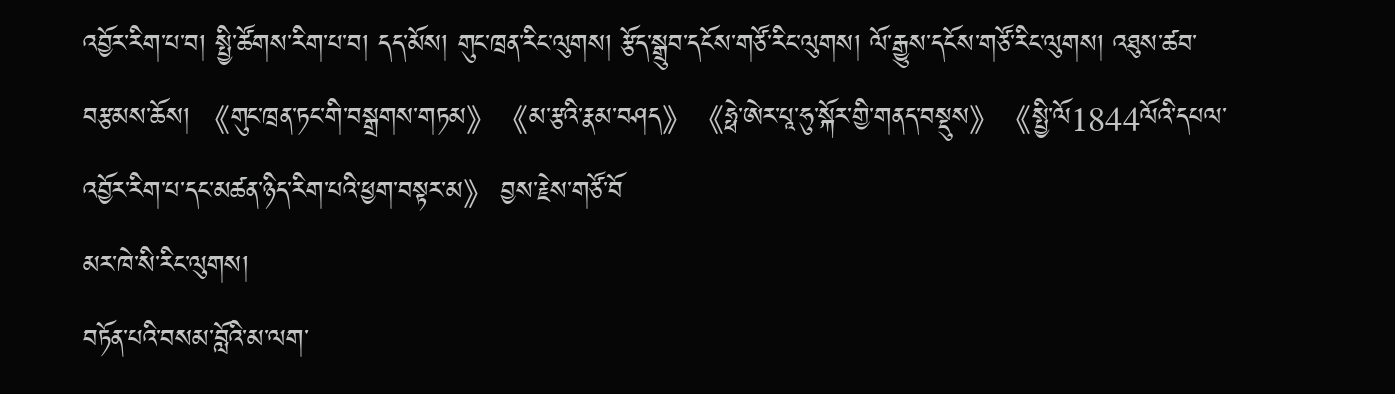འབྱོར་རིག་པ་བ། སྤྱི་ཚོགས་རིག་པ་བ། དད་མོས། གུང་ཁྲན་རིང་ལུགས། རྩོད་སྒྲུབ་དངོས་གཙོ་རིང་ལུགས། ལོ་རྒྱུས་དངོས་གཙོ་རིང་ལུགས། འཐུས་ཚབ་བརྩམས་ཆོས། 《གུང་ཁྲན་ཏང་གི་བསྒྲགས་གཏམ》《མ་རྩའི་རྣམ་བཤད》《ཧྥེ་ཨེར་པཱ་ཧུ་སྐོར་གྱི་གནད་བསྡུས》《སྤྱི་ལོ1844ལོའི་དཔལ་འབྱོར་རིག་པ་དང་མཚན་ཉིད་རིག་པའི་ཕྱག་བསྟར་མ》 བྱས་རྗེས་གཙོ་བོ
མར་ཁེ་སི་རིང་ལུགས།
བཏོན་པའི་བསམ་བློའི་མ་ལག་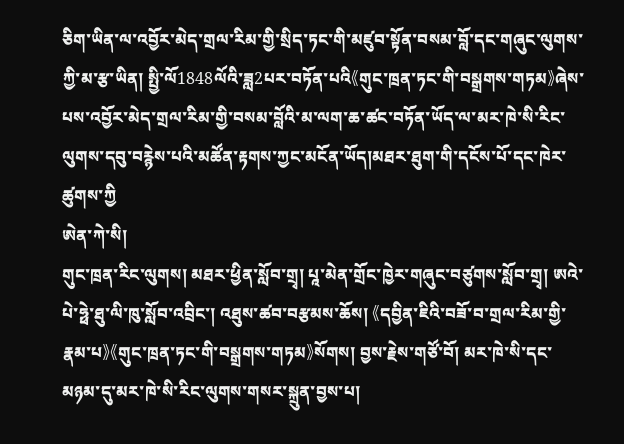ཅིག་ཡིན་ལ་འབྱོར་མེད་གྲལ་རིམ་གྱི་སྲིད་ཏང་གི་མཛུབ་སྟོན་བསམ་བློ་དང་གཞུང་ལུགས་ཀྱི་མ་རྩ་ཡིན། སྤྱི་ལོ1848ལོའི་ཟླ2པར་བཏོན་པའི《གུང་ཁྲན་ཏང་གི་བསྒྲགས་གཏམ》ཞེས་པས་འབྱོར་མེད་གྲལ་རིམ་གྱི་བསམ་བློའི་མ་ལག་ཆ་ཚང་བཏོན་ཡོད་ལ་མར་ཁེ་སི་རིང་ལུགས་དབུ་བརྙེས་པའི་མཚོན་རྟགས་ཀྱང་མངོན་ཡོད།མཐར་ཐུག་གི་དངོས་པོ་དང་ཁེར་ཚུགས་ཀྱི
ཨེན་ཀེ་སི།
གུང་ཁྲན་རིང་ལུགས། མཐར་ཕྱིན་སློབ་གྲྭ། པཱ་མེན་གྲོང་ཁྱེར་གཞུང་བཙུགས་སློབ་གྲྭ། ཨའེ་པེ་ཧྥེ་ཐུ་ལི་ཁུ་སློབ་འབྲིང་། འཐུས་ཚབ་བརྩམས་ཆོས། 《དབྱིན་ཇིའི་བཟོ་བ་གྲལ་རིམ་གྱི་རྣམ་པ》《གུང་ཁྲན་ཏང་གི་བསྒྲགས་གཏམ》སོགས། བྱས་རྗེས་གཙོ་བོ། མར་ཁེ་སི་དང་མཉམ་དུ་མར་ཁེ་སི་རིང་ལུགས་གསར་སྐྲུན་བྱས་པ།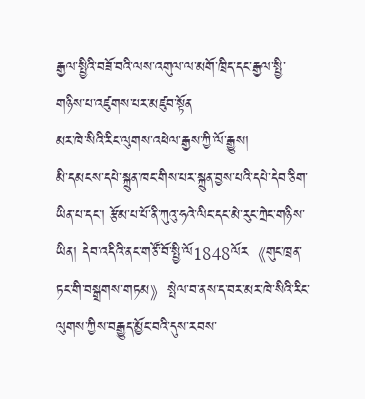རྒྱལ་སྤྱིའི་བཟོ་བའི་ལས་འགུལ་ལ་མགོ་ཁྲིད་དང་རྒྱལ་སྤྱི་གཉིས་པ་འཛུགས་པར་མཛུབ་སྟོན
མར་ཁེ་སིའི་རིང་ལུགས་འཕེལ་རྒྱས་ཀྱི་ལོ་རྒྱུས།
མི་དམངས་དཔེ་སྐྲུན་ཁང་གིས་པར་སྐྲུན་བྱས་པའི་དཔེ་དེབ་ཅིག་ཡིན་པ་དང་། རྩོམ་པ་པོ་ནི་ཀུའུ་ཧའེ་ལིང་དང་མེ་རུང་ཀྲེང་གཉིས་ཡིན། དེབ་འདིའི་ནང་གཙོ་བོ་སྤྱི་ལོ1848ལོར《གུང་ཁྲན་ཏང་གི་བསྒྲགས་གཏམ》སྤེལ་བ་ནས་ད་བར་མར་ཁེ་སིའི་རིང་ལུགས་ཀྱིས་བརྒྱུད་མྱོང་བའི་དུས་རབས་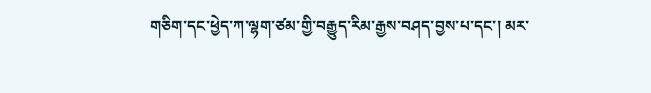གཅིག་དང་ཕྱེད་ཀ་ལྷག་ཙམ་གྱི་བརྒྱུད་རིམ་རྒྱས་བཤད་བྱས་པ་དང་། མར་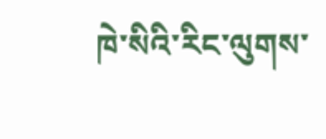ཁེ་སིའི་རིང་ལུགས་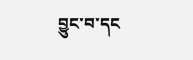བྱུང་བ་དང